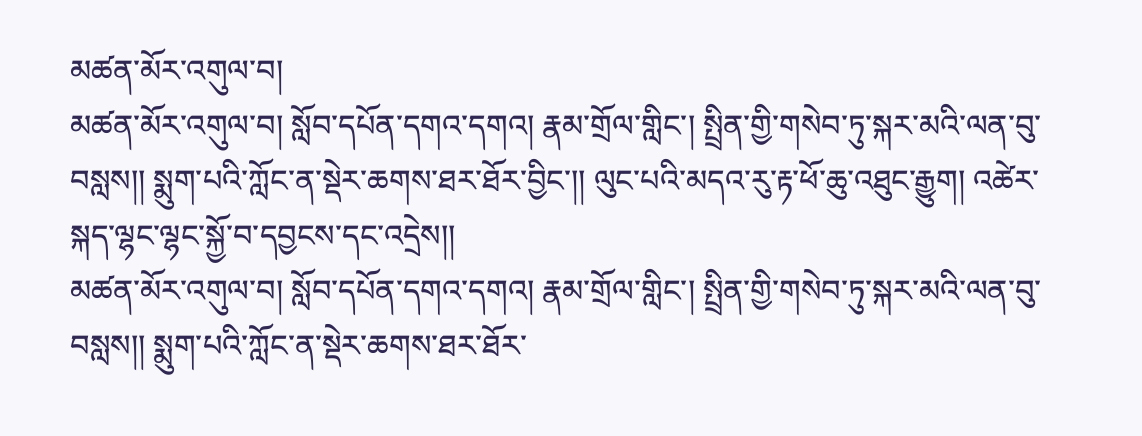མཚན་མོར་འགུལ་བ།
མཚན་མོར་འགུལ་བ། སློབ་དཔོན་དགའ་དགའ། རྣམ་གྲོལ་གླིང་། སྤྲིན་གྱི་གསེབ་ཏུ་སྐར་མའི་ལན་བུ་བསླས།། སྨུག་པའི་ཀློང་ན་སྡེར་ཆགས་ཐར་ཐོར་བྱིང་།། ལུང་པའི་མདའ་རུ་རྟ་ཕོ་ཆུ་འཐུང་རྒྱུག། འཚེར་སྐད་ལྷང་ལྷང་སྐྱོ་བ་དབྱངས་དང་འདྲེས།།
མཚན་མོར་འགུལ་བ། སློབ་དཔོན་དགའ་དགའ། རྣམ་གྲོལ་གླིང་། སྤྲིན་གྱི་གསེབ་ཏུ་སྐར་མའི་ལན་བུ་བསླས།། སྨུག་པའི་ཀློང་ན་སྡེར་ཆགས་ཐར་ཐོར་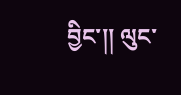བྱིང་།། ལུང་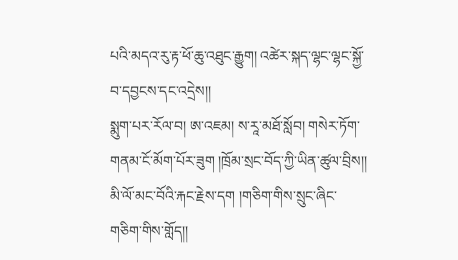པའི་མདའ་རུ་རྟ་ཕོ་ཆུ་འཐུང་རྒྱུག། འཚེར་སྐད་ལྷང་ལྷང་སྐྱོ་བ་དབྱངས་དང་འདྲེས།།
སྨུག་པར་རོལ་བ། ཨ་འཇམ། ས་རཱ་མཐོ་སློབ། གསེར་ཏོག་གནམ་ངོ་མོག་པོར་ཟུག །ཁྲོམ་སྲང་བོད་ཀྱི་ཡིན་ཚུལ་བྲིས།། མི་ལོ་མང་བོའི་རྐང་རྗེས་དག །གཅིག་གིས་སྲུང་ཞིང་གཅིག་གིས་གློད།།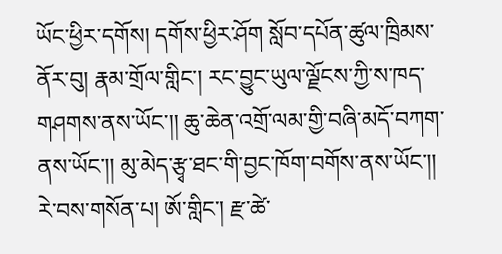ཡོང་ཕྱིར་དགོས། དགོས་ཕྱིར་ཤོག སློབ་དཔོན་ཚུལ་ཁྲིམས་ནོར་བུ། རྣམ་གྲོལ་གླིང་། རང་བྱུང་ཡུལ་ལྗོངས་ཀྱི་ས་ཁད་གཤགས་ནས་ཡོང་།། ཆུ་ཆེན་འགྲོ་ལམ་གྱི་བཞི་མདོ་བཀག་ནས་ཡོང་།། མུ་མེད་རྩྭ་ཐང་གི་བྱང་ཁོག་བགོས་ནས་ཡོང་།།
རེ་བས་གསོན་པ། ཨོ་གླིང་། རྫ་ཚེ་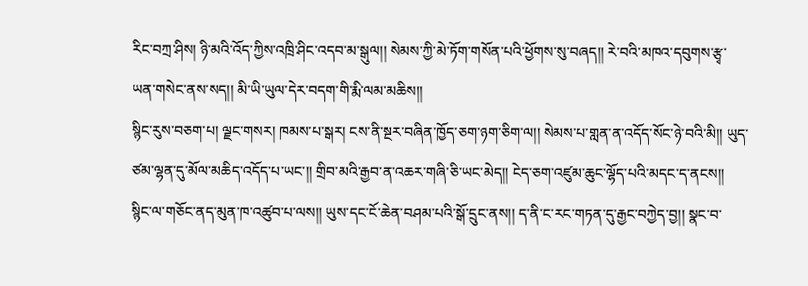རིང་བཀྲ་ཤིས། ཉི་མའི་འོད་ཀྱིས་འཁྲི་ཤིང་འདབ་མ་སྒུལ།། སེམས་ཀྱི་མེ་ཏོག་གསོན་པའི་ཕྱོགས་སུ་བཞད།། རེ་བའི་མཁའ་དབུགས་རྩྭ་ཡན་གསེང་ནས་སད།། མི་ཡི་ཡུལ་དེར་བདག་གི་རྨི་ལམ་མཆིས།།
སྙིང་རུས་བཅག་པ། ལྗང་གསར། ཁམས་པ་སྒར། ངས་ནི་སྔར་བཞིན་ཁྱོད་ཅག་ཉག་ཅིག་ལ།། སེམས་པ་གླན་ན་འདོད་སོང་ཉེ་བའི་མི།། ཡུད་ཙམ་ལྷན་དུ་མོལ་མཆིད་འདོད་པ་ཡང་།། གྲིབ་མའི་རྒྱབ་ན་འཆར་གཞི་ཅི་ཡང་མེད།། ངེད་ཅག་འཛུམ་ཆུང་ལྷོད་པའི་མདང་ད་ནངས།། སྙིང་ལ་གཅོང་ནད་མུན་ཁ་འཚུབ་པ་ལས།། ཡུས་དང་ངོ་ཆེན་བཤམ་པའི་སྒོ་དྲུང་ནས།། ད་ནི་ང་རང་གཏན་དུ་རྒྱང་བཀྱེད་བྱ།། སྣང་བ་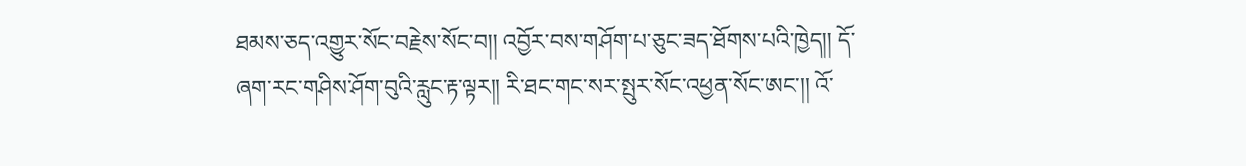ཐམས་ཅད་འགྱུར་སོང་བརྗེས་སོང་བ།། འབྱོར་བས་གཤོག་པ་ཅུང་ཟད་ཐོགས་པའི་ཁྱེད།། དོ་ཞག་རང་གཤིས་ཤོག་བུའི་རླུང་རྟ་ལྟར།། རི་ཐང་གང་སར་སྤུར་སོང་འཕྱན་སོང་ཨང་།། འོ་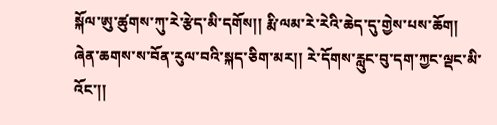སྐོལ་ཨུ་ཚུགས་ཀུ་རེ་རྩེད་མི་དགོས།། རྨི་ལམ་རེ་རེའི་ཆེད་དུ་གྱེས་པས་ཆོག། ཞེན་ཆགས་ས་བོན་རུལ་བའི་སྐད་ཅིག་མར།། རེ་དོགས་རླུང་བུ་དག་ཀྱང་ལྡང་མི་འོང་།།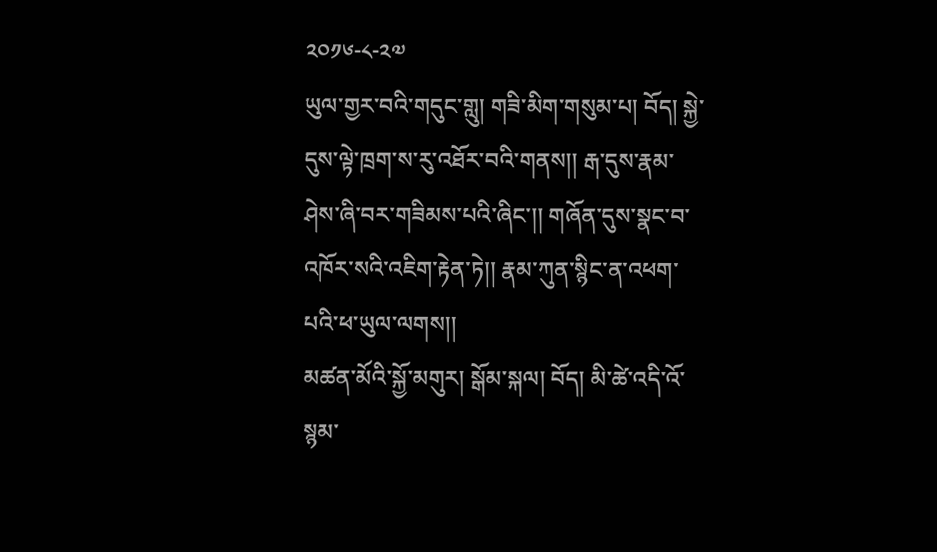༢༠༡༦-༨-༢༧
ཡུལ་གྱར་བའི་གདུང་གླུ། གཟི་མིག་གསུམ་པ། བོད། སྐྱེ་དུས་ལྟེ་ཁྲག་ས་རུ་འཐོར་བའི་གནས།། རྒ་དུས་རྣམ་ཤེས་ཞི་བར་གཟིམས་པའི་ཞིང་།། གཞོན་དུས་སྣང་བ་འཁོར་སའི་འཇིག་རྟེན་ཏེ།། རྣམ་ཀུན་སྙིང་ན་འཕག་པའི་ཕ་ཡུལ་ལགས།།
མཚན་མོའི་སྐྱོ་མགུར། སྒོམ་སྐལ། བོད། མི་ཚེ་འདི་འོ་སྙམ་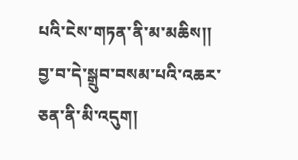པའི་ངེས་གཏན་ནི་མ་མཆིས།། བྱ་བ་དེ་སྒྲུབ་བསམ་པའི་འཆར་ཅན་ནི་མི་འདུག།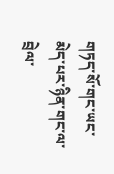གཏད་སོ་གང་ཡང་མེད་པར་ཉིན་གང་ལ་བྲེལ་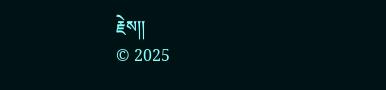རྗེས།།
© 2025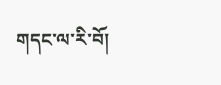གདང་ལ་རི་བོ།